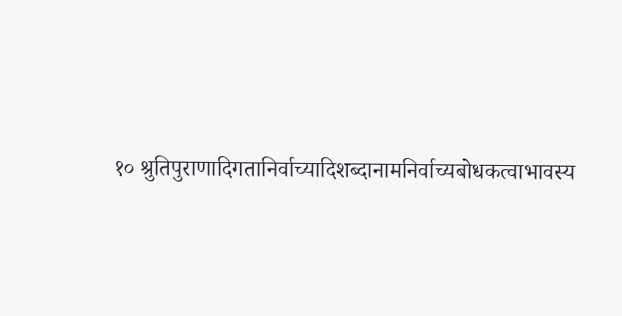१० श्रुतिपुराणादिगतानिर्वाच्यादिशब्दानामनिर्वाच्यबोधकत्वाभावस्य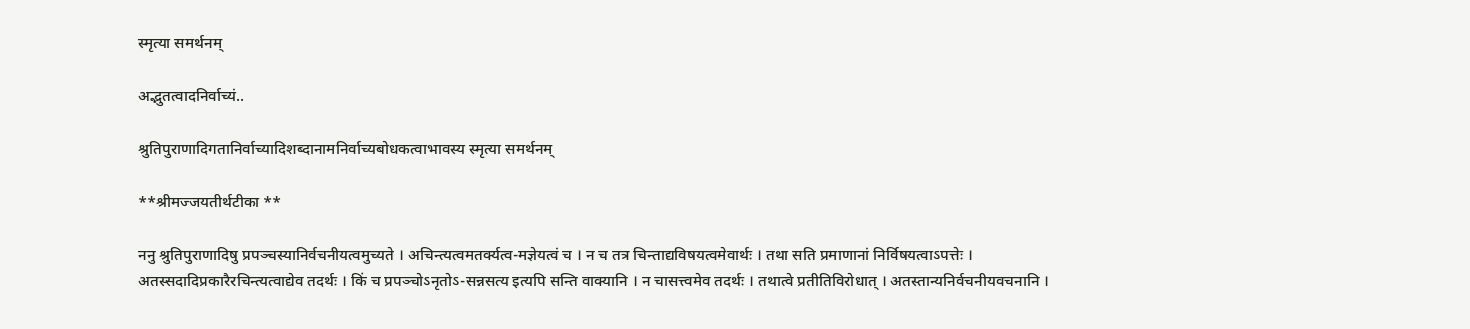स्मृत्या समर्थनम्

अद्भुतत्वादनिर्वाच्यं..

श्रुतिपुराणादिगतानिर्वाच्यादिशब्दानामनिर्वाच्यबोधकत्वाभावस्य स्मृत्या समर्थनम्

**श्रीमज्जयतीर्थटीका **

ननु श्रुतिपुराणादिषु प्रपञ्चस्यानिर्वचनीयत्वमुच्यते । अचिन्त्यत्वमतर्क्यत्व-मज्ञेयत्वं च । न च तत्र चिन्ताद्यविषयत्वमेवार्थः । तथा सति प्रमाणानां निर्विषयत्वाऽपत्तेः । अतस्सदादिप्रकारैरचिन्त्यत्वाद्येव तदर्थः । किं च प्रपञ्चोऽनृतोऽ-सन्नसत्य इत्यपि सन्ति वाक्यानि । न चासत्त्वमेव तदर्थः । तथात्वे प्रतीतिविरोधात् । अतस्तान्यनिर्वचनीयवचनानि ।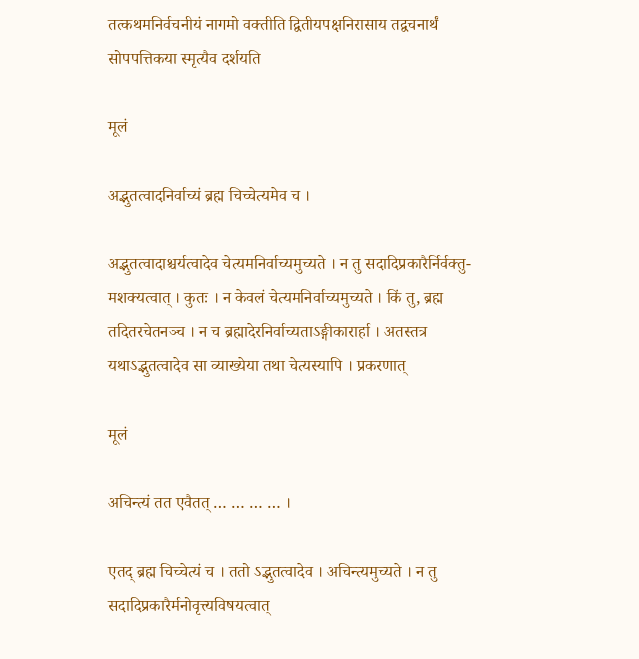तत्कथमनिर्वचनीयं नागमो वक्तीति द्वितीयपक्षनिरासाय तद्वचनार्थं सोपपत्तिकया स्मृत्यैव दर्शयति

मूलं

अद्भुतत्वादनिर्वाच्यं ब्रह्म चिच्चेत्यमेव च ।

अद्भुतत्वादाश्चर्यत्वादेव चेत्यमनिर्वाच्यमुच्यते । न तु सदादिप्रकारैर्निर्वक्तु-मशक्यत्वात् । कुतः । न केवलं चेत्यमनिर्वाच्यमुच्यते । किं तु, ब्रह्म तदितरचेतनञ्च । न च ब्रह्मादेरनिर्वाच्यताऽङ्गीकारार्हा । अतस्तत्र यथाऽद्भुतत्वादेव सा व्याख्येया तथा चेत्यस्यापि । प्रकरणात्

मूलं

अचिन्त्यं तत एवैतत् … … … … ।

एतद् ब्रह्म चिच्चेत्यं च । ततो ऽद्भुतत्वादेव । अचिन्त्यमुच्यते । न तु सदादिप्रकारैर्मनोवृत्त्यविषयत्वात्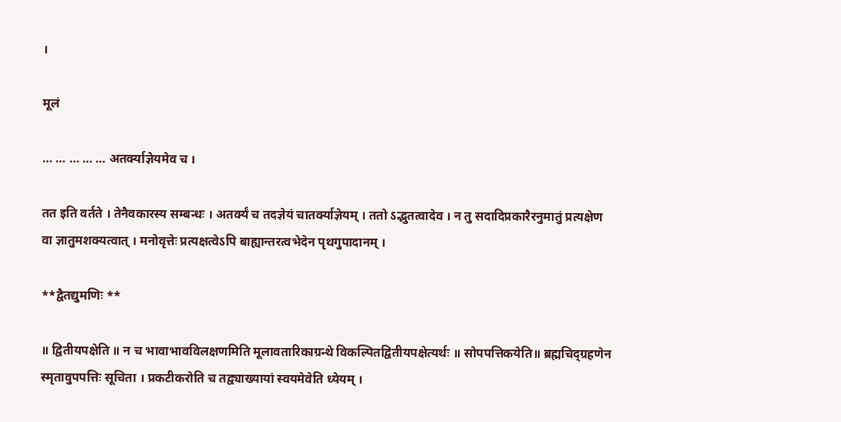।

मूलं

… … … … … अतर्क्याज्ञेयमेव च ।

तत इति वर्तते । तेनैवकारस्य सम्बन्धः । अतर्क्यं च तदज्ञेयं चातर्क्याज्ञेयम् । ततो ऽद्भुतत्वादेव । न तु सदादिप्रकारैरनुमातुं प्रत्यक्षेण वा ज्ञातुमशक्यत्वात् । मनोवृत्तेः प्रत्यक्षत्वेऽपि बाह्यान्तरत्वभेदेन पृथगुपादानम् ।

**द्वैतद्युमणिः **

॥ द्वितीयपक्षेति ॥ न च भावाभावविलक्षणमिति मूलावतारिकाग्रन्थे विकल्पितद्वितीयपक्षेत्यर्थः ॥ सोपपत्तिकयेति॥ ब्रह्मचिद्ग्रहणेन स्मृतावुपपत्तिः सूचिता । प्रकटीकरोति च तद्व्याख्यायां स्वयमेवेति ध्येयम् ।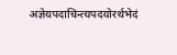अज्ञेयपदाचिन्त्यपदयोरर्थभेदं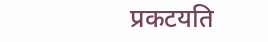प्रकटयति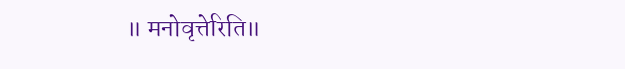॥ मनोवृत्तेरिति॥